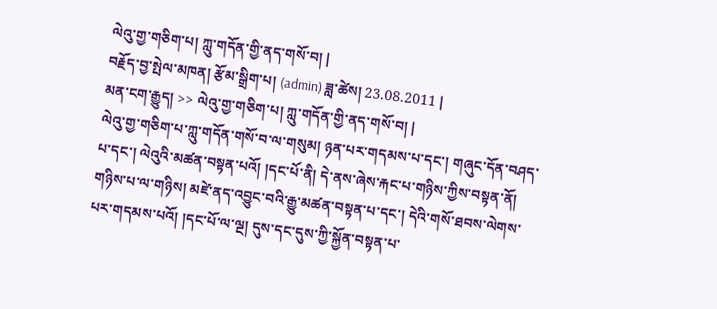ལེའུ་གྱ་གཅིག་པ། ཀླུ་གདོན་གྱི་ནད་གསོ་བ། |
བརྗོད་བྱ་སྤེལ་མཁན། རྩོམ་སྒྲིག་པ། (admin) ཟླ་ཚེས། 23.08.2011 |
མན་ངག་རྒྱུད། >> ལེའུ་གྱ་གཅིག་པ། ཀླུ་གདོན་གྱི་ནད་གསོ་བ། |
ལེའུ་གྱ་གཅིག་པ་ཀླུ་གདོན་གསོ་བ་ལ་གསུམ། ཉན་པར་གདམས་པ་དང་། གཞུང་དོན་བཤད་པ་དང་། ལེའུའི་མཚན་བསྟན་པའོ། །དང་པོ་ནི། དེ་ནས་ཞེས་རྐང་པ་གཉིས་ཀྱིས་བསྟན་ནོ། གཉིས་པ་ལ་གཉིས། མཛེ་ནད་འབྱུང་བའི་རྒྱུ་མཚན་བསྟན་པ་དང་། དེའི་གསོ་ཐབས་ལེགས་པར་གདམས་པའོ། །དང་པོ་ལ་ལྔ། དུས་དང་དུས་ཀྱི་སྐྱོན་བསྟན་པ་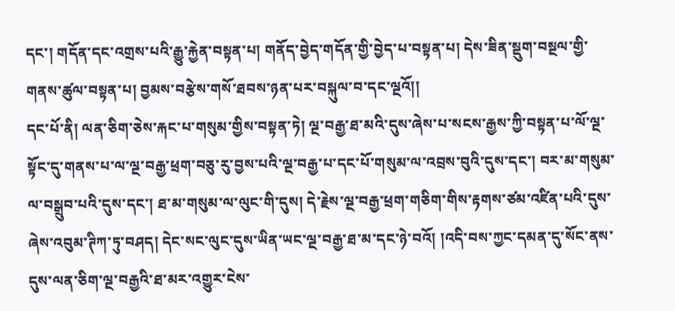དང་། གདོན་དང་འགྲས་པའི་རྒྱུ་རྐྱེན་བསྟན་པ། གནོད་བྱེད་གདོན་གྱི་བྱེད་པ་བསྟན་པ། དེས་ཟིན་སྡུག་བསྔལ་གྱི་གནས་ཚུལ་བསྟན་པ། བྱམས་བརྩེས་གསོ་ཐབས་ཉན་པར་བསྐུལ་བ་དང་ལྔའོ།།
དང་པོ་ནི། ལན་ཅིག་ཅེས་རྐང་པ་གསུམ་གྱིས་བསྟན་ཏེ། ལྔ་བརྒྱ་ཐ་མའི་དུས་ཞེས་པ་སངས་རྒྱས་ཀྱི་བསྟན་པ་ལོ་ལྔ་སྟོང་དུ་གནས་པ་ལ་ལྔ་བརྒྱ་ཕྲག་བཅུ་རུ་བྱས་པའི་ལྔ་བརྒྱ་པ་དང་པོ་གསུམ་ལ་འབྲས་བུའི་དུས་དང་། བར་མ་གསུམ་ལ་བསྒྲུབ་པའི་དུས་དང་། ཐ་མ་གསུམ་ལ་ལུང་གི་དུས། དེ་རྗེས་ལྔ་བརྒྱ་ཕྲག་གཅིག་གིས་རྟགས་ཙམ་འཛིན་པའི་དུས་ཞེས་འབུམ་ཊིཀ་ཏུ་བཤད། དེང་སང་ལུང་དུས་ཡིན་ཡང་ལྔ་བརྒྱ་ཐ་མ་དང་ཉེ་བའོ། །འདི་བས་ཀྱང་དམན་དུ་སོང་ནས་དུས་ལན་ཅིག་ལྔ་བརྒྱའི་ཐ་མར་འགྱུར་ངེས་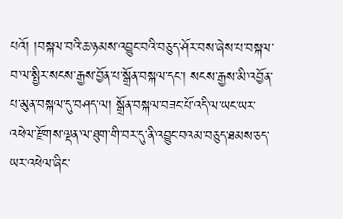པའོ། །བསྐལ་བའི་ཆ་ཉམས་འབྱུང་བའི་བཅུད་ཤོར་བས་ཞེས་པ་བསྐལ་བ་ལ་སྤྱིར་སངས་རྒྱས་བྱོན་པ་སྒྲོན་བསྐལ་དང་། སངས་རྒྱས་མི་འབྱོན་པ་མུན་བསྐལ་དུ་བཤད་ལ། སྒྲོན་བསྐལ་བཟང་པོ་འདི་ལ་ཡང་ཡར་འཕེལ་རྫོགས་ལྡན་ལ་ཐུག་གི་བར་དུ་ནི་འབྱུང་བའམ་བཅུད་ཐམས་ཅད་ཡར་འཕེལ་ཞིང་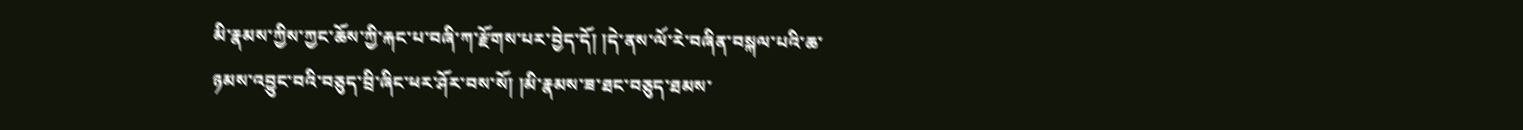མི་རྣམས་ཀྱིས་ཀྱང་ཆོས་ཀྱི་རྐང་པ་བཞི་ཀ་རྫོགས་པར་བྱེད་དོ། །དེ་ནས་ལོ་རེ་བཞིན་བསྐལ་པའི་ཆ་ཉམས་འབྱུང་བའི་བཅུད་བྲི་ཞིང་ཕར་ཤོར་བས་སོ། །མི་རྣམས་ཟ་ཐང་བཅུད་ཐམས་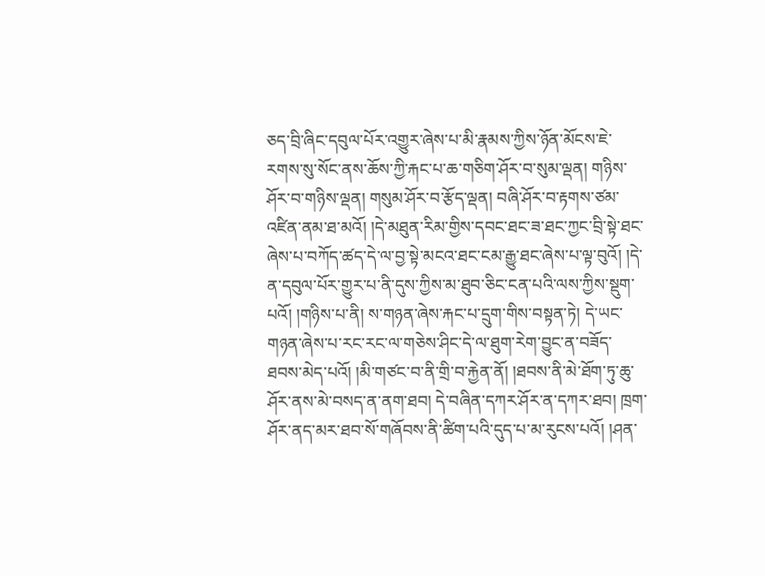ཅད་བྲི་ཞིང་དབུལ་པོར་འགྱུར་ཞེས་པ་མི་རྣམས་ཀྱིས་ཉོན་མོངས་ཇེ་རགས་སུ་སོང་ནས་ཆོས་ཀྱི་རྐང་པ་ཆ་གཅིག་ཤོར་བ་སུམ་ལྡན། གཉིས་ཤོར་བ་གཉིས་ལྡན། གསུམ་ཤོར་བ་རྩོད་ལྡན། བཞི་ཤོར་བ་རྟགས་ཙམ་འཛིན་ནམ་ཐ་མའོ། །དེ་མཐུན་རིམ་གྱིས་དབང་ཐང་ཟ་ཐང་ཀྱང་བྲི་སྟེ་ཐང་ཞེས་པ་བཀོད་ཚད་དེ་ལ་བྱ་སྟེ་མངའ་ཐང་ངམ་རྒྱུ་ཐང་ཞེས་པ་ལྟ་བུའོ། །དེ་ན་དབུལ་པོར་གྱུར་པ་ནི་དུས་ཀྱིས་མ་ཐུབ་ཅིང་ངན་པའི་ལས་ཀྱིས་སྡུག་པའོ། །གཉིས་པ་ནི། ས་གཉན་ཞེས་རྐང་པ་དྲུག་གིས་བསྟན་ཏེ། དེ་ཡང་གཉན་ཞེས་པ་རང་རང་ལ་གཅེས་ཤིང་དེ་ལ་ཐུག་རེག་བྱུང་ན་བཟོད་ཐབས་མེད་པའོ། །མི་གཙང་བ་ནི་གྲི་བ་རྐྱེན་ནོ། །ཐབས་ནི་མེ་ཐོག་ཏུ་ཆུ་ཤོར་ནས་མེ་བསད་ན་ནག་ཐབ། དེ་བཞིན་དཀར་ཤོར་ན་དཀར་ཐབ། ཁྲག་ཤོར་ནད་མར་ཐབ་སོ་གཞོབས་ནི་ཚིག་པའི་དུད་པ་མ་རུངས་པའོ། །ཤན་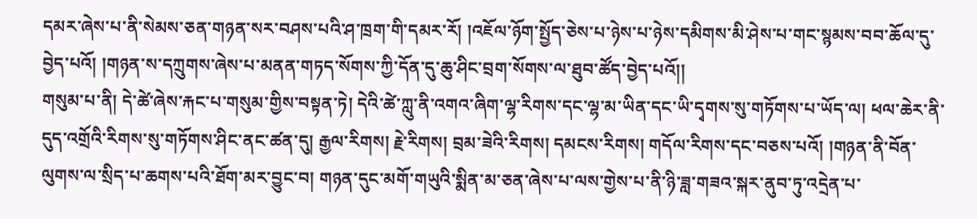དམར་ཞེས་པ་ནི་སེམས་ཅན་གཉན་སར་བཤས་པའི་ཤ་ཁྲག་གི་དམར་རོ། །འཇོལ་ཉོག་སྤྱོད་ཅེས་པ་ཉེས་པ་ཉེས་དམིགས་མི་ཤེས་པ་གང་སྙམས་བབ་ཆོལ་དུ་བྱེད་པའོ། །གཉན་ས་དཀྲུགས་ཞེས་པ་མནན་གཏད་སོགས་ཀྱི་དོན་དུ་ཆུ་ཤིང་བྲག་སོགས་ལ་ཐུབ་ཚོད་བྱེད་པའོ།།
གསུམ་པ་ནི། དེ་ཚེ་ཞེས་རྐང་པ་གསུམ་གྱིས་བསྟན་ཏེ། དེའི་ཚེ་ཀླུ་ནི་འགའ་ཞིག་ལྷ་རིགས་དང་ལྷ་མ་ཡིན་དང་ཡི་དྭགས་སུ་གཏོགས་པ་ཡོད་ལ། ཕལ་ཆེར་ནི་དུད་འགྲོའི་རིགས་སུ་གཏོགས་ཤིང་ནང་ཚན་དུ། རྒྱལ་རིགས། རྗེ་རིགས། བྲམ་ཟེའི་རིགས། དམངས་རིགས། གདོལ་རིགས་དང་བཅས་པའོ། །གཉན་ནི་བོན་ལུགས་ལ་སྲིད་པ་ཆགས་པའི་ཐོག་མར་བྱུང་བ། གཉན་དུང་མགོ་གཡུའི་སྨིན་མ་ཅན་ཞེས་པ་ལས་གྱེས་པ་ནི་ཉི་ཟླ་གཟའ་སྐར་ནུབ་ཏུ་འདྲེན་པ་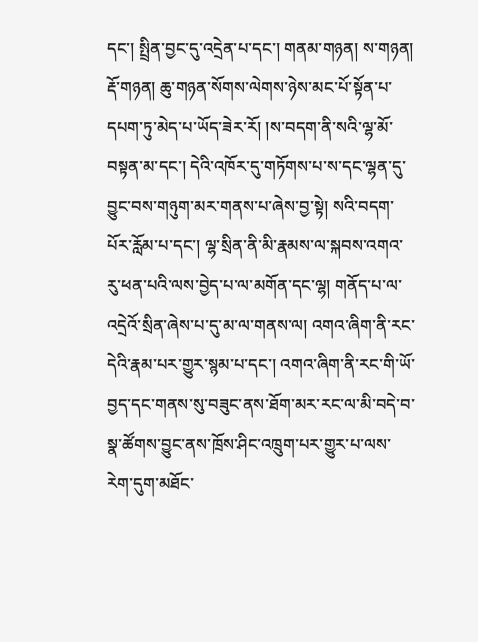དང་། སྤྲིན་བྱང་དུ་འདྲེན་པ་དང་། གནམ་གཉན། ས་གཉན། རྡོ་གཉན། ཆུ་གཉན་སོགས་ལེགས་ཉེས་མང་པོ་སྟོན་པ་དཔག་ཏུ་མེད་པ་ཡོད་ཟེར་རོ། །ས་བདག་ནི་སའི་ལྷ་མོ་བསྟན་མ་དང་། དེའི་འཁོར་དུ་གཏོགས་པ་ས་དང་ལྷན་དུ་བྱུང་བས་གཉུག་མར་གནས་པ་ཞེས་བྱ་སྟེ། སའི་བདག་པོར་རློམ་པ་དང་། ལྷ་སྲིན་ནི་མི་རྣམས་ལ་སྐབས་འགའ་རུ་ཕན་པའི་ལས་བྱེད་པ་ལ་མགོན་དང་ལྷ། གནོད་པ་ལ་འདྲེའོ་སྲིན་ཞེས་པ་དུ་མ་ལ་གནས་ལ། འགའ་ཞིག་ནི་རང་དེའི་རྣམ་པར་གྱུར་སྙམ་པ་དང་། འགའ་ཞིག་ནི་རང་གི་ཡོ་བྱད་དང་གནས་སུ་བཟུང་ནས་ཐོག་མར་རང་ལ་མི་བདེ་བ་སྣ་ཚོགས་བྱུང་ནས་ཁྲོས་ཤིང་འཁྲུག་པར་གྱུར་པ་ལས་རེག་དུག་མཐོང་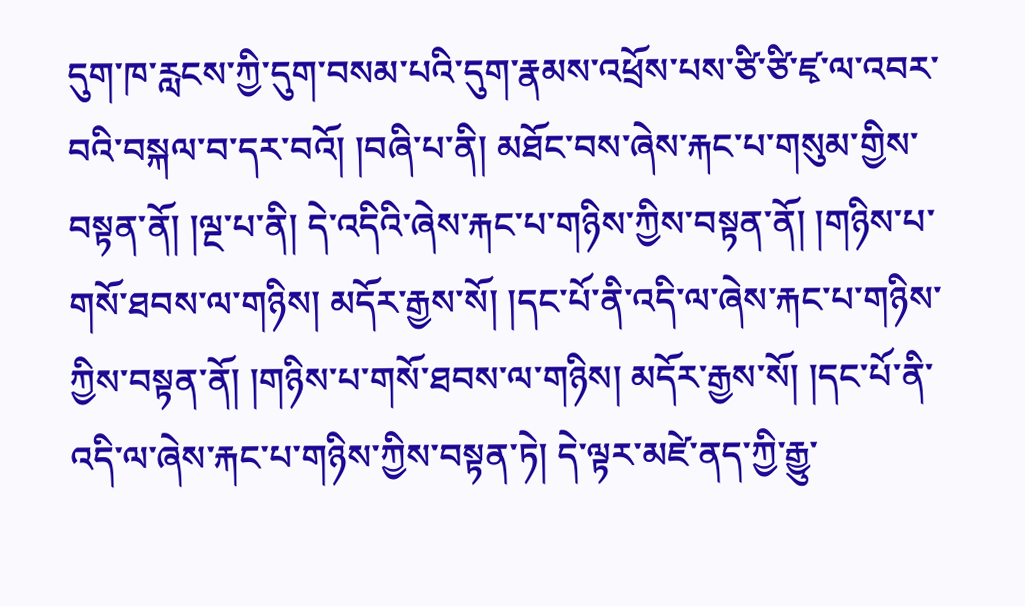དུག་ཁ་རླངས་ཀྱི་དུག་བསམ་པའི་དུག་རྣམས་འཕྲོས་པས་ཙི་ཙི་ཛྭ་ལ་འབར་བའི་བསྐལ་བ་དར་བའོ། །བཞི་པ་ནི། མཐོང་བས་ཞེས་རྐང་པ་གསུམ་གྱིས་བསྟན་ནོ། །ལྔ་པ་ནི། དེ་འདིའི་ཞེས་རྐང་པ་གཉིས་ཀྱིས་བསྟན་ནོ། །གཉིས་པ་གསོ་ཐབས་ལ་གཉིས། མདོར་རྒྱས་སོ། །དང་པོ་ནི་འདི་ལ་ཞེས་རྐང་པ་གཉིས་ཀྱིས་བསྟན་ནོ། །གཉིས་པ་གསོ་ཐབས་ལ་གཉིས། མདོར་རྒྱས་སོ། །དང་པོ་ནི་འདི་ལ་ཞེས་རྐང་པ་གཉིས་ཀྱིས་བསྟན་ཏེ། དེ་ལྟར་མཛེ་ནད་ཀྱི་རྒྱུ་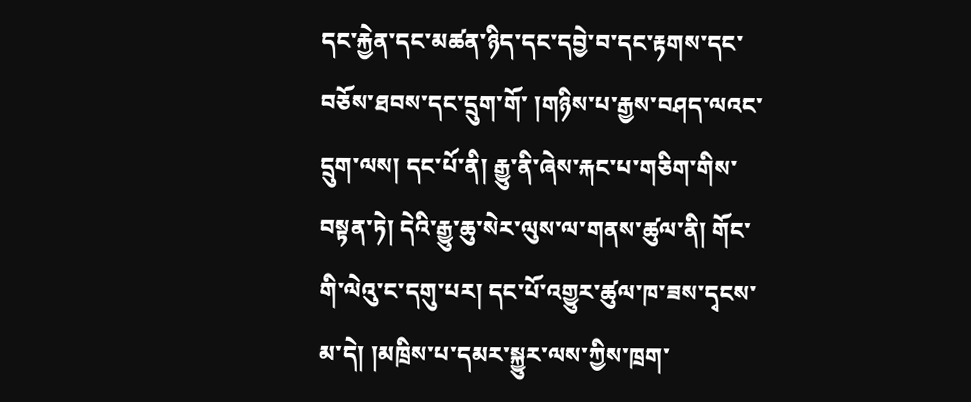དང་རྐྱེན་དང་མཚན་ཉིད་དང་དབྱེ་བ་དང་རྟགས་དང་བཅོས་ཐབས་དང་དྲུག་གོ་ །གཉིས་པ་རྒྱས་བཤད་ལའང་དྲུག་ལས། དང་པོ་ནི། རྒྱུ་ནི་ཞེས་རྐང་པ་གཅིག་གིས་བསྟན་ཏེ། དེའི་རྒྱུ་ཆུ་སེར་ལུས་ལ་གནས་ཚུལ་ནི། གོང་གི་ལེའུ་ང་དགུ་པར། དང་པོ་འགྱུར་ཚུལ་ཁ་ཟས་དྭངས་མ་དེ། །མཁྲིས་པ་དམར་སྐྱུར་ལས་ཀྱིས་ཁྲག་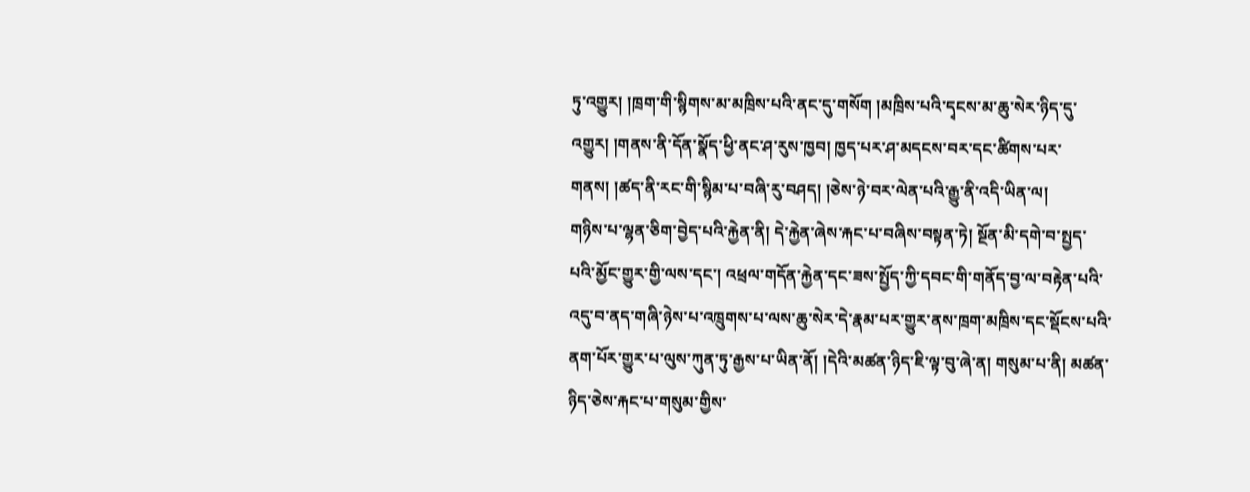ཏུ་འགྱུར། །ཁྲག་གི་སྙིགས་མ་མཁྲིས་པའི་ནང་དུ་གསོག །མཁྲིས་པའི་དྭངས་མ་ཆུ་སེར་ཉིད་དུ་འགྱུར། །གནས་ནི་དོན་སྣོད་ཕྱི་ནང་ཤ་རུས་ཁྱབ། ཁྱད་པར་ཤ་མདངས་བར་དང་ཚིགས་པར་གནས། །ཚད་ནི་རང་གི་སྙིམ་པ་བཞི་རུ་བཤད། །ཅེས་ཉེ་བར་ལེན་པའི་རྒྱུ་ནི་འདི་ཡིན་ལ།
གཉིས་པ་ལྷན་ཅིག་བྱེད་པའི་རྐྱེན་ནི། དེ་རྐྱེན་ཞེས་རྐང་པ་བཞིས་བསྟན་ཏེ། སྔོན་མི་དགེ་བ་སྤྱད་པའི་མྱོང་གྱུར་གྱི་ལས་དང་། འཕྲལ་གདོན་རྐྱེན་དང་ཟས་སྤྱོད་ཀྱི་དབང་གི་གནོད་བྱ་ལ་བརྟེན་པའི་འདུ་བ་ནད་གཞི་ཉེས་པ་འཁྲུགས་པ་ལས་ཆུ་སེར་དེ་རྣམ་པར་གྱུར་ནས་ཁྲག་མཁྲིས་དང་སྡོངས་པའི་ནག་པོར་གྱུར་པ་ལུས་ཀུན་ཏུ་རྒྱས་པ་ཡིན་ནོ། །དེའི་མཚན་ཉིད་ཇི་ལྟ་བུ་ཞེ་ན། གསུམ་པ་ནི། མཚན་ཉིད་ཅེས་རྐང་པ་གསུམ་གྱིས་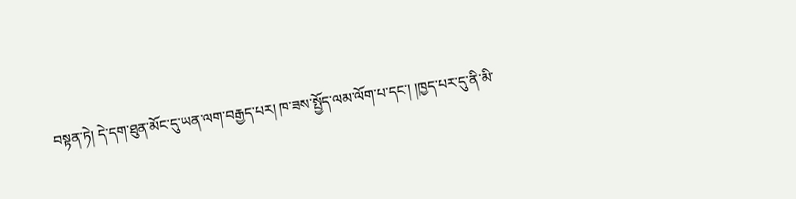བསྟན་ཏེ། དེ་དག་ཐུན་མོང་དུ་ཡན་ལག་བརྒྱད་པར། ཁ་ཟས་སྤྱོད་ལམ་ལོག་པ་དང་། །ཁྱད་པར་དུ་ནི་མི་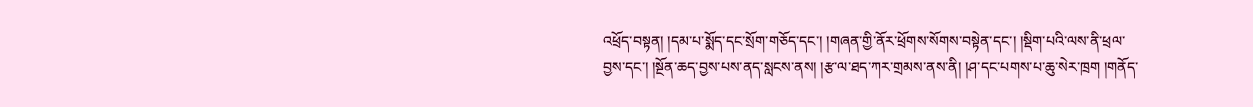འཕྲོད་བསྟན། །དམ་པ་སྨོད་དང་སྲོག་གཅོད་དང་། །གཞན་གྱི་ནོར་ཕྲོགས་སོགས་བསྟེན་དང་། །སྡིག་པའི་ལས་ནི་ཕྲལ་བྱས་དང་། །སྔོན་ཆད་བྱས་པས་ནད་སླངས་ནས། །རྩ་ལ་ཐད་ཀར་གྲམས་ནས་ནི། །ཤ་དང་པགས་པ་ཆུ་སེར་ཁྲག །གནོད་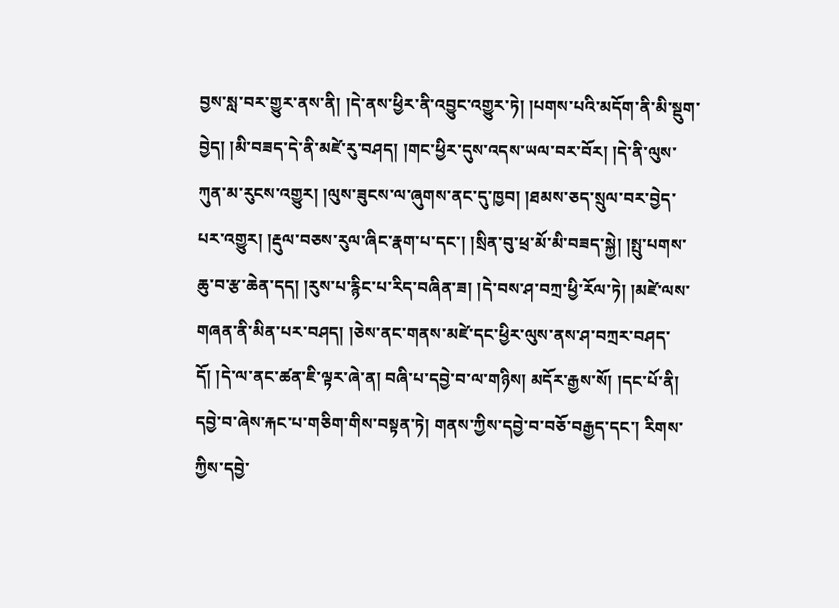བྱས་སླ་བར་གྱུར་ནས་ནི། །དེ་ནས་ཕྱིར་ནི་འབྱུང་འགྱུར་ཏེ། །པགས་པའི་མདོག་ནི་མི་སྡུག་བྱེད། །མི་བཟད་དེ་ནི་མཛེ་རུ་བཤད། །གང་ཕྱིར་དུས་འདས་ཡལ་བར་བོར། །དེ་ནི་ལུས་ཀུན་མ་རུངས་འགྱུར། །ལུས་ཟུངས་ལ་ཞུགས་ནང་དུ་ཁྱབ། །ཐམས་ཅད་སྲུལ་བར་བྱེད་པར་འགྱུར། །རྡུལ་བཅས་རུལ་ཞིང་རྣག་པ་དང་། །སྲིན་བུ་ཕྲ་མོ་མི་བཟད་སྐྱེ། །སྤུ་པགས་ཆུ་བ་རྩ་ཆེན་དད། །རུས་པ་རྙིང་པ་རིད་བཞིན་ཟ། །དེ་བས་ཤ་བཀྲ་ཕྱི་རོལ་ཏེ། །མཛེ་ལས་གཞན་ནི་མིན་པར་བཤད། །ཅེས་ནང་གནས་མཛེ་དང་ཕྱིར་ལུས་ནས་ཤ་བཀྲར་བཤད་དོ། །དེ་ལ་ནང་ཚན་ཇི་ལྟར་ཞེ་ན། བཞི་པ་དབྱེ་བ་ལ་གཉིས། མདོར་རྒྱས་སོ། །དང་པོ་ནི། དབྱེ་བ་ཞེས་རྐང་པ་གཅིག་གིས་བསྟན་ཏེ། གནས་ཀྱིས་དབྱེ་བ་བཅོ་བརྒྱད་དང་། རིགས་ཀྱིས་དབྱེ་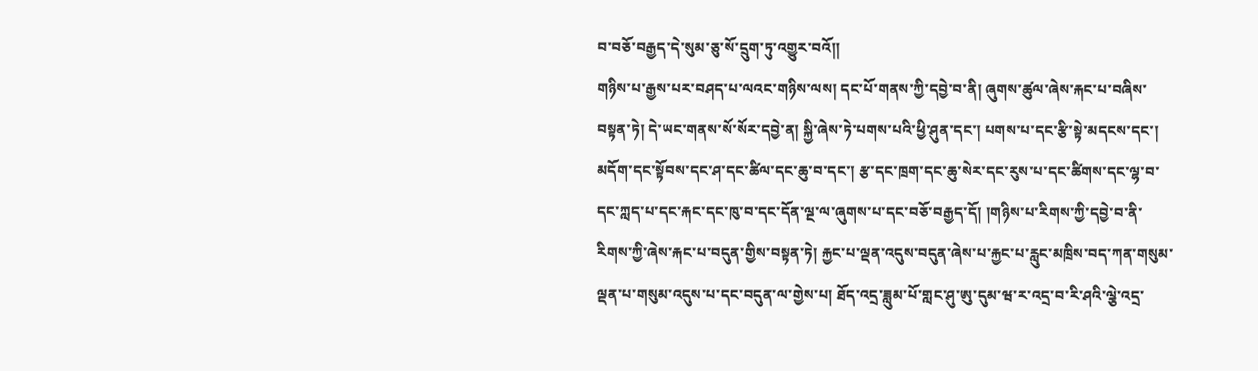བ་བཅོ་བརྒྱད་དེ་སུམ་ཅུ་སོ་དྲུག་ཏུ་འགྱུར་བའོ།།
གཉིས་པ་རྒྱས་པར་བཤད་པ་ལའང་གཉིས་ལས། དང་པོ་གནས་ཀྱི་དབྱེ་བ་ནི། ཞུགས་ཚུལ་ཞེས་རྐང་པ་བཞིས་བསྟན་ཏེ། དེ་ཡང་གནས་སོ་སོར་དབྱེ་ན། སྐྱི་ཞེས་ཏེ་པགས་པའི་ཕྱི་ཤུན་དང་། པགས་པ་དང་རྩི་སྟེ་མདངས་དང་། མདོག་དང་སྟོབས་དང་ཤ་དང་ཚིལ་དང་ཆུ་བ་དང་། རྩ་དང་ཁྲག་དང་ཆུ་སེར་དང་རུས་པ་དང་ཚིགས་དང་ལྷ་བ་དང་ཀླད་པ་དང་རྐང་དང་ཁུ་བ་དང་དོན་ལྔ་ལ་ཞུགས་པ་དང་བཅོ་བརྒྱད་དོ། །གཉིས་པ་རིགས་ཀྱི་དབྱེ་བ་ནི་རིགས་ཀྱི་ཞེས་རྐང་པ་བདུན་གྱིས་བསྟན་ཏེ། རྐྱང་པ་ལྡན་འདུས་བདུན་ཞེས་པ་རྐྱང་པ་རླུང་མཁྲིས་བད་ཀན་གསུམ་ལྡན་པ་གསུམ་འདུས་པ་དང་བདུན་ལ་གྱེས་པ། ཐོད་འདྲ་ཟླུམ་པོ་གླང་ཤུ་ཨུ་དུམ་ཝ་ར་འདྲ་བ་རི་ཤའི་ལྕེ་འདྲ་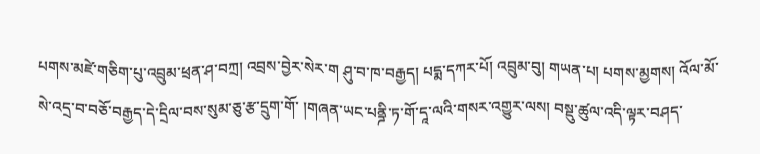པགས་མཛེ་གཅིག་པུ་འབྲུམ་ཕྲན་ཤ་བཀྲ། འབྲས་བྱེར་སེར་ག ཤུ་བ་ཁ་བརྒྱད། པདྨ་དཀར་པོ། འབྲུམ་བུ། གཡན་པ། པགས་མྱགས། འོལ་མོ་སེ་འདྲ་བ་བཅོ་བརྒྱད་དེ་དྲིལ་བས་སུམ་ཅུ་རྩ་དྲུག་གོ་ །གཞན་ཡང་པནྜི་ཏ་གོ་དཱ་ལའི་གསར་འགྱུར་ལས། བསྡུ་ཚུལ་འདི་ལྟར་བཤད་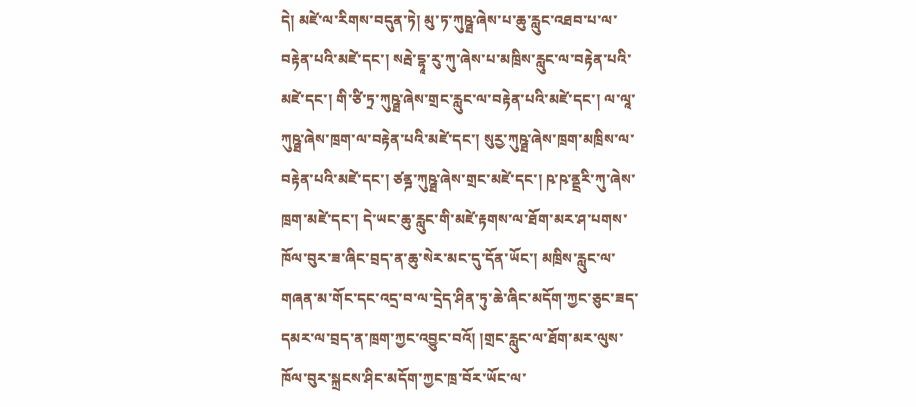དེ། མཛེ་ལ་རིགས་བདུན་ཏེ། མུ་ཏ་ཀུཥྠ་ཞེས་པ་ཆུ་རླུང་འཐབ་པ་ལ་བརྟེན་པའི་མཛེ་དང་། སརྦེ་དྷཱ་རུ་ཀུ་ཞེས་པ་མཁྲིས་རླུང་ལ་བརྟེན་པའི་མཛེ་དང་། གི་ཙི་ཏྲ་ཀུཥྠ་ཞེས་གྲང་རླུང་ལ་བརྟེན་པའི་མཛེ་དང་། ལ་ལཱ་ཀུཥྠ་ཞེས་ཁྲག་ལ་བརྟེན་པའི་མཛེ་དང་། སུརྱ་ཀུཥྠ་ཞེས་ཁྲག་མཁྲིས་ལ་བརྟེན་པའི་མཛེ་དང་། ཙནྜ་ཀུཥྠ་ཞེས་གྲང་མཛེ་དང་། ཥ་ཥ་ནྡྲརི་ཀུ་ཞེས་ཁྲག་མཛེ་དང་། དེ་ཡང་ཆུ་རླུང་གི་མཛེ་རྟགས་ལ་ཐོག་མར་ཤ་པགས་ཁོལ་བུར་ཟ་ཞིང་བྲད་ན་ཆུ་སེར་མང་དུ་དོན་ཡོང་། མཁྲིས་རླུང་ལ་གཞན་མ་གོང་དང་འདྲ་བ་ལ་དྲེད་ཤིན་ཏུ་ཆེ་ཞིང་མདོག་ཀྱང་ཅུང་ཟད་དམར་ལ་བྲད་ན་ཁྲག་ཀྱང་འབྱུང་བའོ། །གྲང་རླུང་ལ་ཐོག་མར་ལུས་ཁོལ་བུར་སྐྲངས་ཤིང་མདོག་ཀྱང་ཁྲ་བོར་ཡོང་ལ་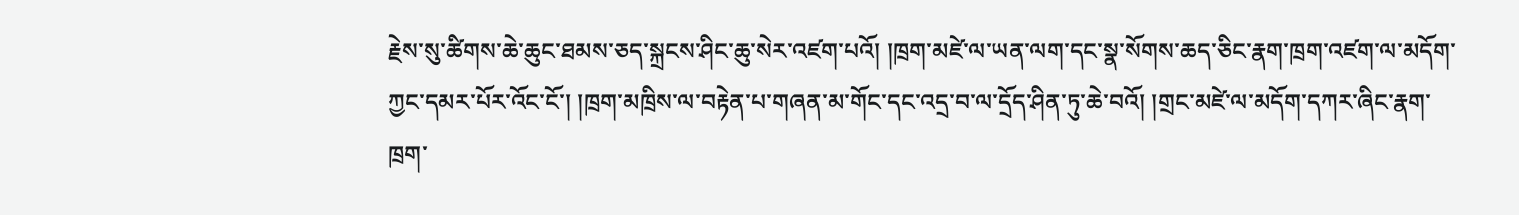རྗེས་སུ་ཚིགས་ཆེ་ཆུང་ཐམས་ཅད་སྐྲངས་ཤིང་ཆུ་སེར་འཛག་པའོ། །ཁྲག་མཛེ་ལ་ཡན་ལག་དང་སྣ་སོགས་ཆད་ཅིང་རྣག་ཁྲག་འཛག་ལ་མདོག་ཀྱང་དམར་པོར་འོང་ངོ་། །ཁྲག་མཁྲིས་ལ་བརྟེན་པ་གཞན་མ་གོང་དང་འདྲ་བ་ལ་དྲོད་ཤིན་ཏུ་ཆེ་བའོ། །གྲང་མཛེ་ལ་མདོག་དཀར་ཞིང་རྣག་ཁྲག་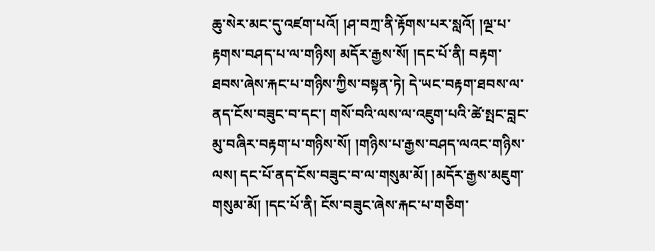ཆུ་སེར་མང་དུ་འཛག་པའོ། །ཤ་བཀྲ་ནི་རྟོགས་པར་སླའོ། །ལྔ་པ་རྟགས་བཤད་པ་ལ་གཉིས། མདོར་རྒྱས་སོ། །དང་པོ་ནི། བརྟག་ཐབས་ཞེས་རྐང་པ་གཉིས་ཀྱིས་བསྟན་ཏེ། དེ་ཡང་བརྟག་ཐབས་ལ་ནད་ངོས་བཟུང་བ་དང་། གསོ་བའི་ལས་ལ་འཇུག་པའི་ཚེ་སྤང་བླང་མུ་བཞིར་བརྟག་པ་གཉིས་སོ། །གཉིས་པ་རྒྱས་བཤད་ལའང་གཉིས་ལས། དང་པོ་ནད་ངོས་བཟུང་བ་ལ་གསུམ་མོ། །མདོར་རྒྱས་མཇུག་གསུམ་མོ། །དང་པོ་ནི། ངོས་བཟུང་ཞེས་རྐང་པ་གཅིག་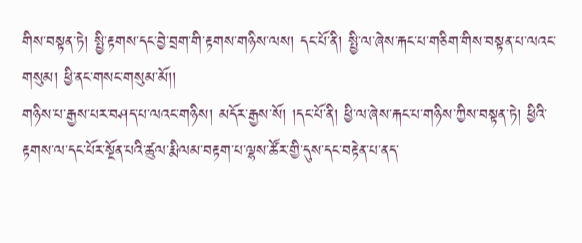གིས་བསྟན་ཏེ། སྤྱི་རྟགས་དང་བྱེ་བྲག་གི་རྟགས་གཉིས་ལས། དང་པོ་ནི། སྤྱི་ལ་ཞེས་རྐང་པ་གཅིག་གིས་བསྟན་པ་ལའང་གསུམ། ཕྱི་ནང་གསང་གསུམ་མོ།།
གཉིས་པ་རྒྱས་པར་བཤད་པ་ལའང་གཉིས། མདོར་རྒྱས་སོ། །དང་པོ་ནི། ཕྱི་ལ་ཞེས་རྐང་པ་གཉིས་ཀྱིས་བསྟན་ཏེ། ཕྱིའི་རྟགས་ལ་དང་པོར་སྔོན་པའི་ཚུལ་རྨི་ལམ་བརྟག་པ་ལྷས་ཚོར་གྱི་དུས་དང་བརྟེན་པ་ནད་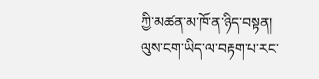ཀྱི་མཚན་མ་ཁོ་ན་ཉིད་བསྟན། ལུས་ངག་ཡིད་ལ་བརྟག་པ་རང་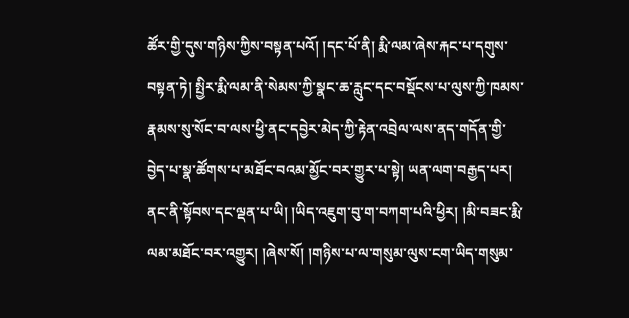ཚོར་གྱི་དུས་གཉིས་ཀྱིས་བསྟན་པའོ། །དང་པོ་ནི། རྨི་ལམ་ཞེས་རྐང་པ་དགུས་བསྟན་ཏེ། སྤྱིར་རྨི་ལམ་ནི་སེམས་ཀྱི་སྣང་ཆ་རླུང་དང་བསྡོངས་པ་ལུས་ཀྱི་ཁམས་རྣམས་སུ་སོང་བ་ལས་ཕྱི་ནང་དབྱེར་མེད་ཀྱི་རྟེན་འབྲེལ་ལས་ནད་གདོན་གྱི་བྱེད་པ་སྣ་ཚོགས་པ་མཐོང་བའམ་མྱོང་བར་གྱུར་པ་སྟེ། ཡན་ལག་བརྒྱད་པར། ནང་ནི་སྟོབས་དང་ལྡན་པ་ཡི། །ཡིད་འཇུག་བུ་ག་བཀག་པའི་ཕྱིར། །མི་བཟང་རྨི་ལམ་མཐོང་བར་འགྱུར། །ཞེས་སོ། །གཉིས་པ་ལ་གསུམ་ལུས་ངག་ཡིད་གསུམ་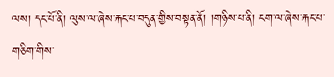ལས། དང་པོ་ནི། ལུས་ལ་ཞེས་རྐང་པ་བདུན་གྱིས་བསྟན་ནོ། །གཉིས་པ་ནི། ངག་ལ་ཞེས་རྐང་པ་གཅིག་གིས་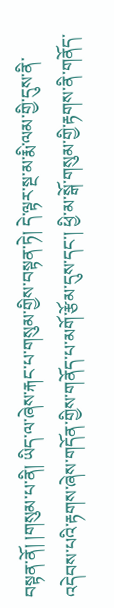བསྟན་ནོ། །གསུམ་པ་ནི། ཡིད་ལ་ཞེས་རྐང་པ་གསུམ་གྱིས་བསྟན་ཏེ། དེ་ལྟར་སྔ་མ་རྨི་ལམ་གྱི་དུས་ནི་འདེབས་པའི་རྟགས་ཞེས་གདོན་གྱིས་གནོད་པ་མགོ་རྩོམ་དུས་དང་། ཕྱི་མ་སྒོ་གསུམ་གྱི་རྟགས་ནི་གནོད་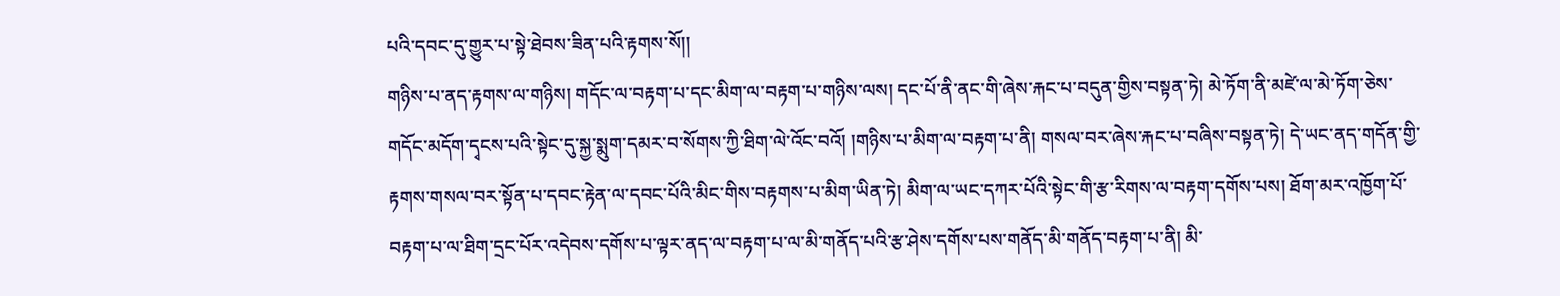པའི་དབང་དུ་གྱུར་པ་སྟེ་ཐེབས་ཟིན་པའི་རྟགས་སོ།།
གཉིས་པ་ནད་རྟགས་ལ་གཉིས། གདོང་ལ་བརྟག་པ་དང་མིག་ལ་བརྟག་པ་གཉིས་ལས། དང་པོ་ནི་ནང་གི་ཞེས་རྐང་པ་བདུན་གྱིས་བསྟན་ཏེ། མེ་ཏོག་ནི་མཛེ་ལ་མེ་ཏོག་ཅེས་གདོང་མདོག་དྭངས་པའི་སྟེང་དུ་སྐྱ་སྨུག་དམར་བ་སོགས་ཀྱི་ཐིག་ལེ་འོང་བའོ། །གཉིས་པ་མིག་ལ་བརྟག་པ་ནི། གསལ་བར་ཞེས་རྐང་པ་བཞིས་བསྟན་ཏེ། དེ་ཡང་ནད་གདོན་གྱི་རྟགས་གསལ་བར་སྟོན་པ་དབང་རྟེན་ལ་དབང་པོའི་མིང་གིས་བརྟགས་པ་མིག་ཡིན་ཏེ། མིག་ལ་ཡང་དཀར་པོའི་སྟེང་གི་རྩ་རིགས་ལ་བརྟག་དགོས་པས། ཐོག་མར་འཁྱོག་པོ་བརྟག་པ་ལ་ཐིག་དྲང་པོར་འདེབས་དགོས་པ་ལྟར་ནད་ལ་བརྟག་པ་ལ་མི་གནོད་པའི་རྩ་ཤེས་དགོས་པས་གནོད་མི་གནོད་བརྟག་པ་ནི། མི་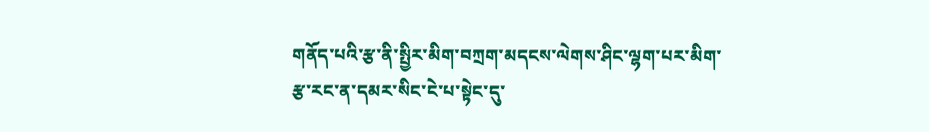གནོད་པའི་རྩ་ནི་སྤྱིར་མིག་བཀྲག་མདངས་ལེགས་ཤིང་ལྷག་པར་མིག་རྩ་རང་ན་དམར་སིང་ངེ་པ་སྟེང་དུ་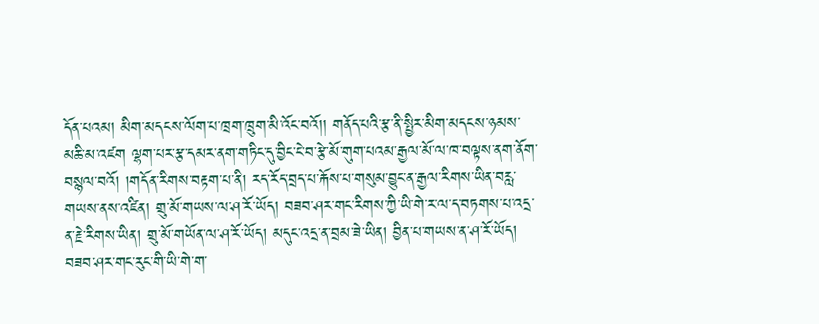དོན་པའམ། མིག་མདངས་ལོག་པ་ཁྲག་ཁྲུག་མི་འོང་བའོ།། གནོད་པའི་རྩ་ནི་སྤྱིར་མིག་མདངས་ཉམས་མཆི་མ་འཛག ལྷག་པར་རྩ་དམར་ནག་གཏིང་དུ་བྱིང་ངེ་བ་རྩེ་མོ་གུག་པའམ་རྒྱལ་མོ་ལ་ཁ་བལྟས་ནག་ནོག་བསྙལ་བའོ། །གདོན་རིགས་བརྟག་པ་ནི། རད་རོད་བྲད་པ་རྐོས་པ་གསུམ་བྱུང་ན་རྒྱལ་རིགས་ཡིན་བརླ་གཡས་ནས་འཛིན། གྲུ་མོ་གཡས་ལ་ཤ་རོ་ཡོད། བཟབ་ཤར་གང་རིགས་ཀྱི་ཡི་གེ་ར་ལ་ད་བཏགས་པ་འདྲ་ན་རྗེ་རིགས་ཡིན། གྲུ་མོ་གཡོན་ལ་ཤ་རོ་ཡོད། མདུང་འདྲ་ན་བྲམ་ཟེ་ཡིན། བྱིན་པ་གཡས་ན་ཤ་རོ་ཡོད། བཟབ་ཤར་གང་རུང་གི་ཡི་གེ་ག་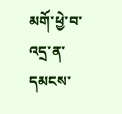མགོ་ཕྱེ་བ་འདྲ་ན་དམངས་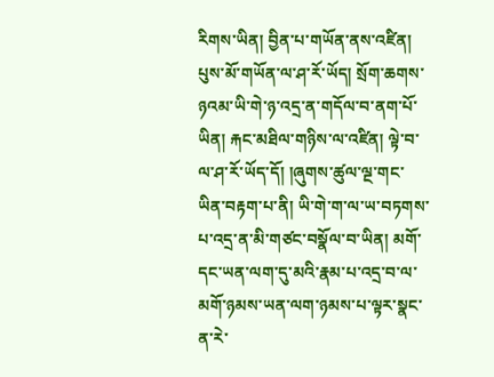རིགས་ཡིན། བྱིན་པ་གཡོན་ནས་འཛིན། པུས་མོ་གཡོན་ལ་ཤ་རོ་ཡོད། སྲོག་ཆགས་ཉའམ་ཡི་གེ་ཉ་འདྲ་ན་གདོལ་བ་ནག་པོ་ཡིན། རྐང་མཐིལ་གཉིས་ལ་འཛིན། ལྟེ་བ་ལ་ཤ་རོ་ཡོད་དོ། །ཞུགས་ཚུལ་ལྔ་གང་ཡིན་བརྟག་པ་ནི། ཡི་གེ་ག་ལ་ཡ་བཏགས་པ་འདྲ་ན་མི་གཙང་བསྣོལ་བ་ཡིན། མགོ་དང་ཡན་ལག་དུ་མའི་རྣམ་པ་འདྲ་བ་ལ་མགོ་ཉམས་ཡན་ལག་ཉམས་པ་ལྟར་སྣང་ན་རེ་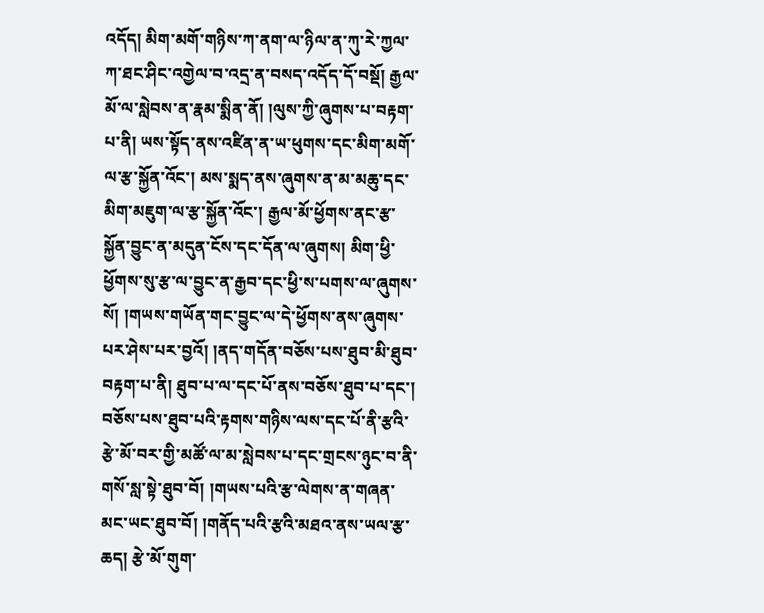འདོད། མིག་མགོ་གཉིས་ཀ་ནག་ལ་ཉིལ་ན་ཀུ་རེ་ཀྱལ་ཀ་ཐང་ཤིང་འགྱེལ་བ་འདྲ་ན་བསད་འདོད་དོ་བསྡོ། རྒྱལ་མོ་ལ་སླེབས་ན་རྣམ་སྨིན་ནོ། །ལུས་ཀྱི་ཞུགས་པ་བརྟག་པ་ནི། ཡས་སྟོད་ནས་འཛིན་ན་ཡ་ཕུགས་དང་མིག་མགོ་ལ་རྩ་སྐྱོན་འོང་། མས་སྨད་ནས་ཞུགས་ན་མ་མཆུ་དང་མིག་མཇུག་ལ་རྩ་སྐྱོན་འོང་། རྒྱལ་མོ་ཕྱོགས་ནང་རྩ་སྐྱོན་བྱུང་ན་མདུན་ངོས་དང་དོན་ལ་ཞུགས། མིག་ཕྱི་ཕྱོགས་སུ་རྩ་ལ་བྱུང་ན་རྒྱབ་དང་ཕྱི་ས་པགས་ལ་ཞུགས་སོ། །གཡས་གཡོན་གང་བྱུང་ལ་དེ་ཕྱོགས་ནས་ཞུགས་པར་ཤེས་པར་བྱའོ། །ནད་གདོན་བཅོས་པས་ཐུབ་མི་ཐུབ་བརྟག་པ་ནི། ཐུབ་པ་ལ་དང་པོ་ནས་བཅོས་ཐུབ་པ་དང་། བཅོས་པས་ཐུབ་པའི་རྟགས་གཉིས་ལས་དང་པོ་ནི་རྩའི་རྩེ་མོ་བར་གྱི་མཚོ་ལ་མ་སླེབས་པ་དང་གྲངས་ཉུང་བ་ནི་གསོ་སླ་སྟེ་ཐུབ་བོ། །གཡས་པའི་རྩ་ལེགས་ན་གཞན་མང་ཡང་ཐུབ་བོ། །གནོད་པའི་རྩའི་མཐའ་ནས་ཡལ་རྩ་ཆད། རྩེ་མོ་གུག་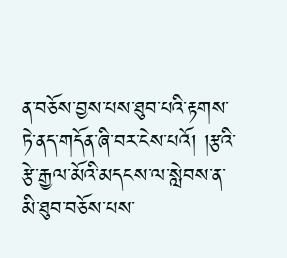ན་བཅོས་བྱས་པས་ཐུབ་པའི་རྟགས་ཏེ་ནད་གདོན་ཞི་བར་ངེས་པའོ། །རྩའི་རྩེ་རྒྱལ་མོའི་མདངས་ལ་སླེབས་ན་མི་ཐུབ་བཅོས་པས་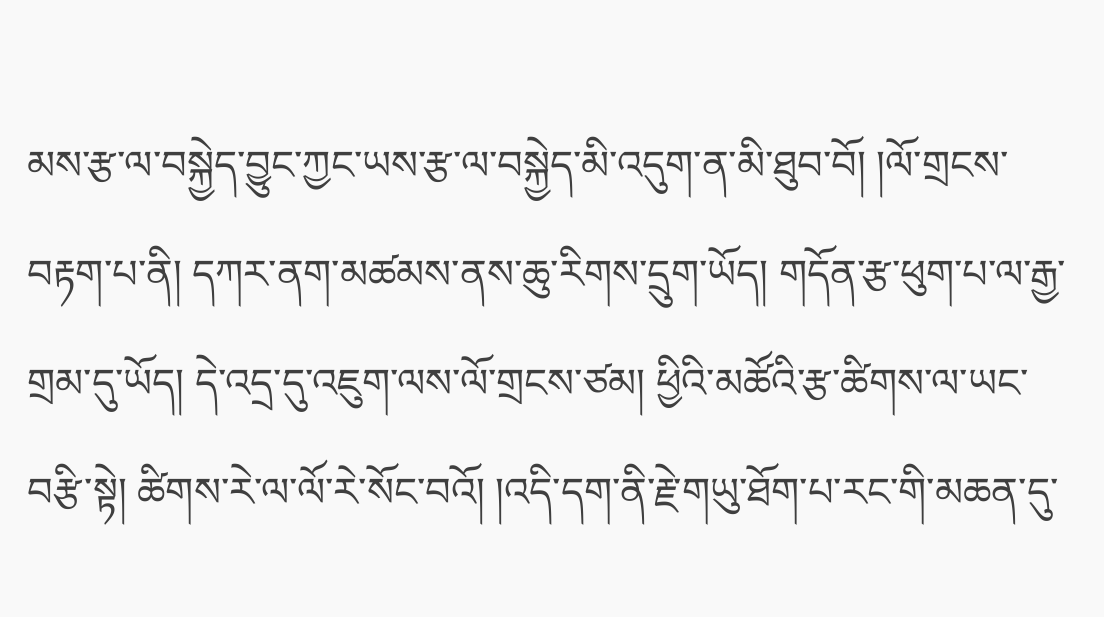མས་རྩ་ལ་བསྐྱེད་བྱུང་ཀྱང་ཡས་རྩ་ལ་བསྐྱེད་མི་འདུག་ན་མི་ཐུབ་བོ། །ལོ་གྲངས་བརྟག་པ་ནི། དཀར་ནག་མཚམས་ནས་ཆུ་རིགས་དྲུག་ཡོད། གདོན་རྩ་ཕུག་པ་ལ་རྒྱ་གྲམ་དུ་ཡོད། དེ་འདྲ་དུ་འཇུག་ལས་ལོ་གྲངས་ཙམ། ཕྱིའི་མཚོའི་རྩ་ཚིགས་ལ་ཡང་བརྩི་སྟེ། ཚིགས་རེ་ལ་ལོ་རེ་སོང་བའོ། །འདི་དག་ནི་རྗེ་གཡུ་ཐོག་པ་རང་གི་མཆན་དུ་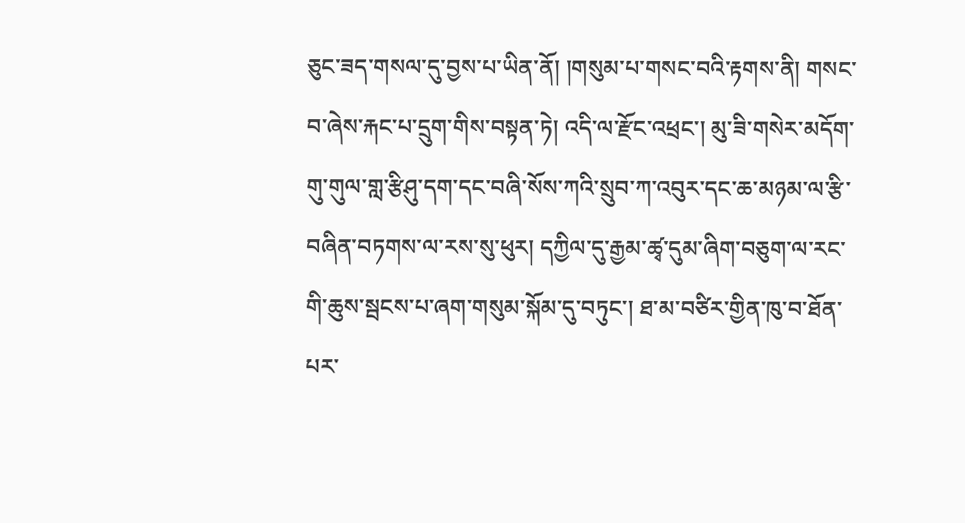ཅུང་ཟད་གསལ་དུ་བྱས་པ་ཡིན་ནོ། །གསུམ་པ་གསང་བའི་རྟགས་ནི། གསང་བ་ཞེས་རྐང་པ་དྲུག་གིས་བསྟན་ཏེ། འདི་ལ་རྫོང་འཕྲང་། མུ་ཟི་གསེར་མདོག་གུ་གུལ་གླ་རྩིཤུ་དག་དང་བཞི་སོས་ཀའི་སྲུབ་ཀ་འབུར་དང་ཆ་མཉམ་ལ་རྩི་བཞིན་བཏགས་ལ་རས་སུ་ཕུར། དཀྱིལ་དུ་རྒྱམ་ཚྭ་དུམ་ཞིག་བཅུག་ལ་རང་གི་ཆུས་སྦངས་པ་ཞག་གསུམ་སྐོམ་དུ་བཏུང་། ཐ་མ་བཙིར་གྱིན་ཁུ་བ་ཐོན་པར་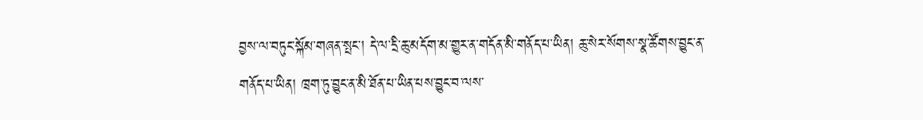བྱས་ལ་བཏུང་སྐོམ་གཞན་སྤང་། དེ་ལ་དྲི་ཆུ་མདོག་མ་གྱུར་ན་གདོན་མི་གནོད་པ་ཡིན། ཆུ་སེར་སོགས་སྣ་ཚོགས་བྱུང་ན་གནོད་པ་ཡིན། ཁྲག་ཏུ་བྱུང་ན་མི་ཐོན་པ་ཡིན་པས་བྱུང་བ་ལས་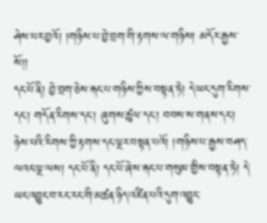ཤེས་པར་བྱའོ། །གཉིས་པ་བྱེ་བྲག་གི་རྟགས་ལ་གཉིས། མདོར་རྒྱས་སོ།།
དང་པོ་ནི། བྱེ་བྲག་ཅེས་རྐང་པ་གཉིས་ཀྱིས་བསྟན་ཏེ། དེ་ཡང་དུག་རིགས་དང་། གདོན་རིགས་དང་། ཞུགས་ཚུལ་དང་། བབས་ས་གནས་དང་། ཉེས་པའི་རིགས་ཀྱི་རྟགས་དང་ལྔར་བསྟན་པའོ། །གཉིས་པ་རྒྱས་བཤད་ལའང་ལྔ་ལས། དང་པོ་ནི། དང་པོ་ཞེས་རྐང་པ་གསུམ་གྱིས་བསྟན་ཏེ། དེ་ཡང་འབྱུང་བ་རང་རང་གི་མཚན་ཉིད་འཛིན་པའི་དུག་འབྱུང་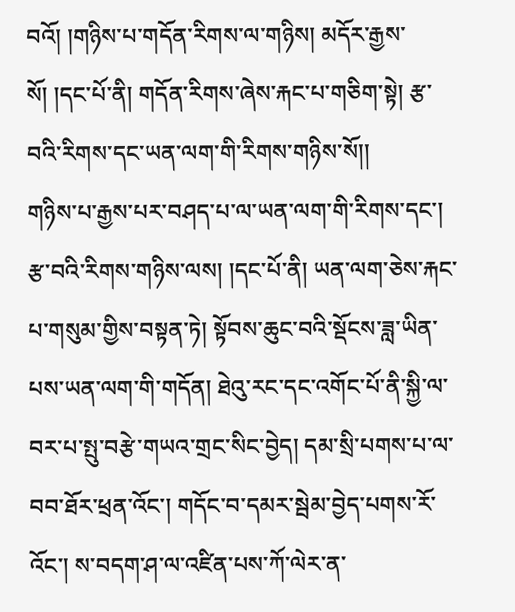བའོ། །གཉིས་པ་གདོན་རིགས་ལ་གཉིས། མདོར་རྒྱས་སོ། །དང་པོ་ནི། གདོན་རིགས་ཞེས་རྐང་པ་གཅིག་སྟེ། རྩ་བའི་རིགས་དང་ཡན་ལག་གི་རིགས་གཉིས་སོ།།
གཉིས་པ་རྒྱས་པར་བཤད་པ་ལ་ཡན་ལག་གི་རིགས་དང་། རྩ་བའི་རིགས་གཉིས་ལས། །དང་པོ་ནི། ཡན་ལག་ཅེས་རྐང་པ་གསུམ་གྱིས་བསྟན་ཏེ། སྟོབས་ཆུང་བའི་སྡོངས་ཟླ་ཡིན་པས་ཡན་ལག་གི་གདོན། ཐེའུ་རང་དང་འགོང་པོ་ནི་སྐྱི་ལ་བར་པ་སྤུ་བརྩེ་གཡའ་གྲང་སིང་བྱེད། དམ་སྲི་པགས་པ་ལ་བབ་ཐོར་ཕྲན་འོང་། གདོང་བ་དམར་སྦེམ་བྱེད་པགས་རོ་འོང་། ས་བདག་ཤ་ལ་འཛིན་པས་ཀོ་ལེར་ན་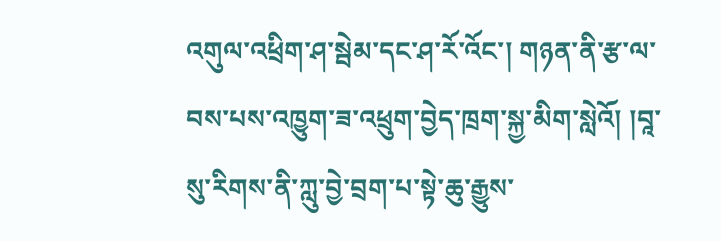འགུལ་འཕྲིག་ཤ་སྦེམ་དང་ཤ་རོ་འོང་། གཉན་ནི་རྩ་ལ་བས་པས་འཁྱུག་ཟ་འཕྲུག་བྱེད་ཁྲག་སྐྱ་མིག་སླེའོ། །བཱ་སུ་རིགས་ནི་ཀླུ་བྱེ་བྲག་པ་སྟེ་ཆུ་རྒྱུས་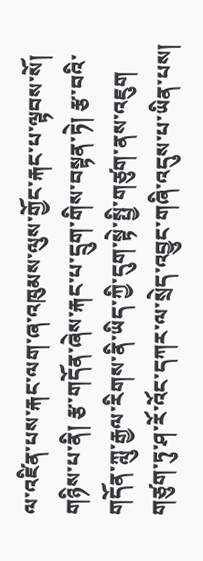ལ་འཛིན་པས་རྐང་ལག་ཞ་འཁུམས་ལུས་གྱོང་རྐང་པ་ལྟབས་སོ། གཉིས་པ་ནི། རྩ་གདོན་ཞེས་རྐང་པ་དྲུག་གིས་བསྟན་ཏེ། རྩ་བའི་གདོན་ཀླུ་རྒྱལ་རིགས་ནི་ཡིད་ཀྱི་དུག་སྟེ་སྤྱི་གཙུག་ནས་འཇུག གཙུག་ཏུ་ཤ་རོ་འོང་དཀར་ལ་སྲེད་འབྱུང་གཞི་འདུས་པ་ཡིན་པས།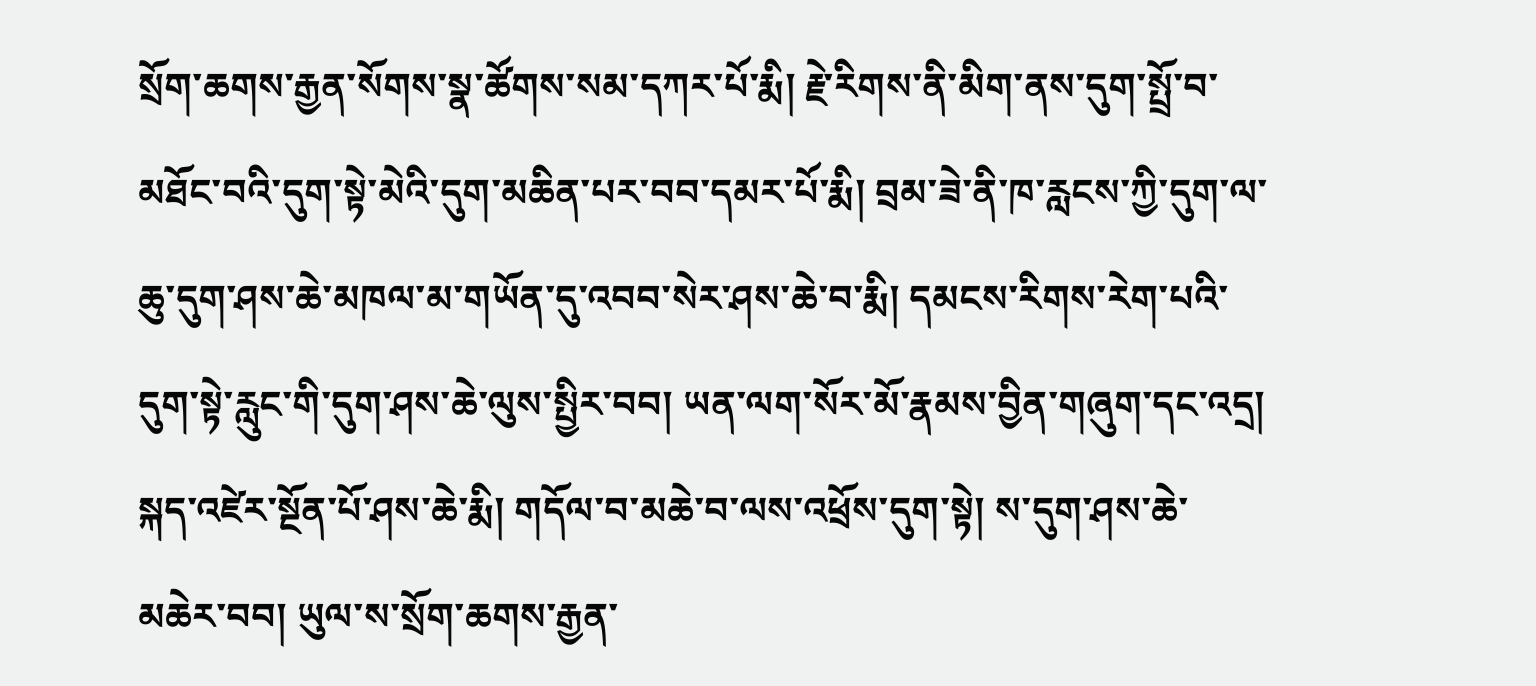སྲོག་ཆགས་རྒྱན་སོགས་སྣ་ཚོགས་སམ་དཀར་པོ་རྨི། རྗེ་རིགས་ནི་མིག་ནས་དུག་སྤྲོ་བ་མཐོང་བའི་དུག་སྟེ་མེའི་དུག་མཆིན་པར་བབ་དམར་པོ་རྨི། བྲམ་ཟེ་ནི་ཁ་རླངས་ཀྱི་དུག་ལ་ཆུ་དུག་ཤས་ཆེ་མཁལ་མ་གཡོན་དུ་འབབ་སེར་ཤས་ཆེ་བ་རྨི། དམངས་རིགས་རེག་པའི་དུག་སྟེ་རླུང་གི་དུག་ཤས་ཆེ་ལུས་སྤྱིར་བབ། ཡན་ལག་སོར་མོ་རྣམས་བྱིན་གཞུག་དང་འདྲ། སྐད་འཛེར་སྔོན་པོ་ཤས་ཆེ་རྨི། གདོལ་བ་མཆེ་བ་ལས་འཕྲོས་དུག་སྟེ། ས་དུག་ཤས་ཆེ་མཆེར་བབ། ཡུལ་ས་སྲོག་ཆགས་རྒྱན་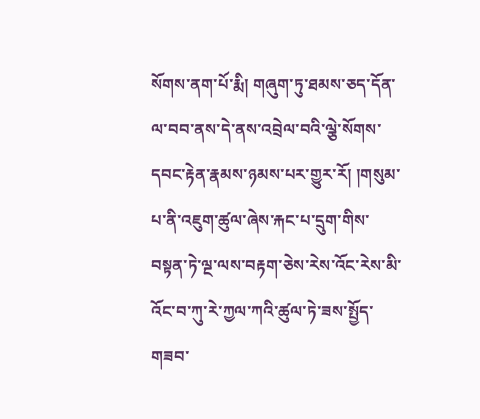སོགས་ནག་པོ་རྨི། གཞུག་ཏུ་ཐམས་ཅད་དོན་ལ་བབ་ནས་དེ་ནས་འབྲེལ་བའི་ལྕེ་སོགས་དབང་རྟེན་རྣམས་ཉམས་པར་གྱུར་རོ། །གསུམ་པ་ནི་འཇུག་ཚུལ་ཞེས་རྐང་པ་དྲུག་གིས་བསྟན་ཏེ་ལྔ་ལས་བརྟག་ཅེས་རེས་འོང་རེས་མི་འོང་བ་ཀུ་རེ་ཀྱལ་ཀའི་ཚུལ་ཏེ་ཟས་སྤྱོད་གཟབ་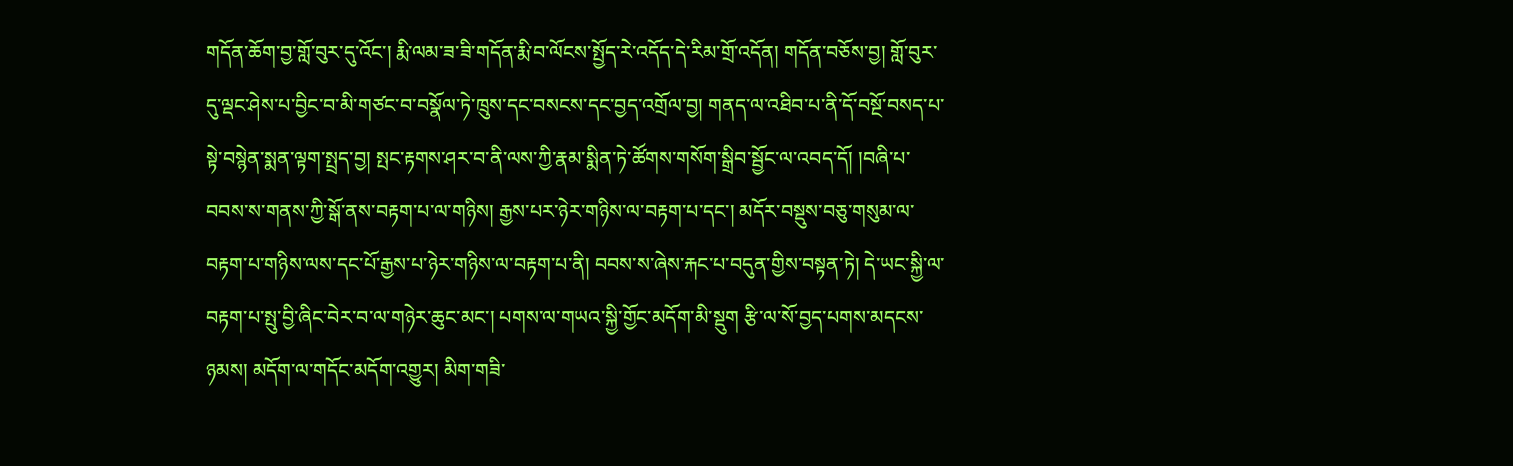གདོན་ཆོག་བྱ་གློ་བུར་དུ་འོང་། རྨི་ལམ་ཟ་ཟི་གདོན་རྨི་བ་ལོངས་སྤྱོད་རེ་འདོད་དེ་རིམ་གྲོ་འདོན། གདོན་བཅོས་བྱ། གློ་བུར་དུ་ལྡང་ཤེས་པ་བྱིང་བ་མི་གཙང་བ་བསྣོལ་ཏེ་ཁྲུས་དང་བསངས་དང་བྱད་འགྲོལ་བྱ། གནད་ལ་འཐིབ་པ་ནི་དོ་བསྔོ་བསད་པ་སྟེ་བསྙེན་སྨན་ལྟག་སྤྲད་བྱ། སྤང་རྟགས་ཤར་བ་ནི་ལས་ཀྱི་རྣམ་སྨིན་ཏེ་ཚོགས་གསོག་སྒྲིབ་སྦྱོང་ལ་འབད་དོ། །བཞི་པ་བབས་ས་གནས་ཀྱི་སྒོ་ནས་བརྟག་པ་ལ་གཉིས། རྒྱས་པར་ཉེར་གཉིས་ལ་བརྟག་པ་དང་། མདོར་བསྡུས་བཅུ་གསུམ་ལ་བརྟག་པ་གཉིས་ལས་དང་པོ་རྒྱས་པ་ཉེར་གཉིས་ལ་བརྟག་པ་ནི། བབས་ས་ཞེས་རྐང་པ་བདུན་གྱིས་བསྟན་ཏེ། དེ་ཡང་སྐྱི་ལ་བརྟག་པ་སྤུ་བྱི་ཞིང་བེར་བ་ལ་གཉེར་ཆུང་མང་། པགས་ལ་གཡའ་སྐྱི་གྱོང་མདོག་མི་སྡུག རྩི་ལ་སོ་བྱད་པགས་མདངས་ཉམས། མདོག་ལ་གདོང་མདོག་འགྱུར། མིག་གཟི་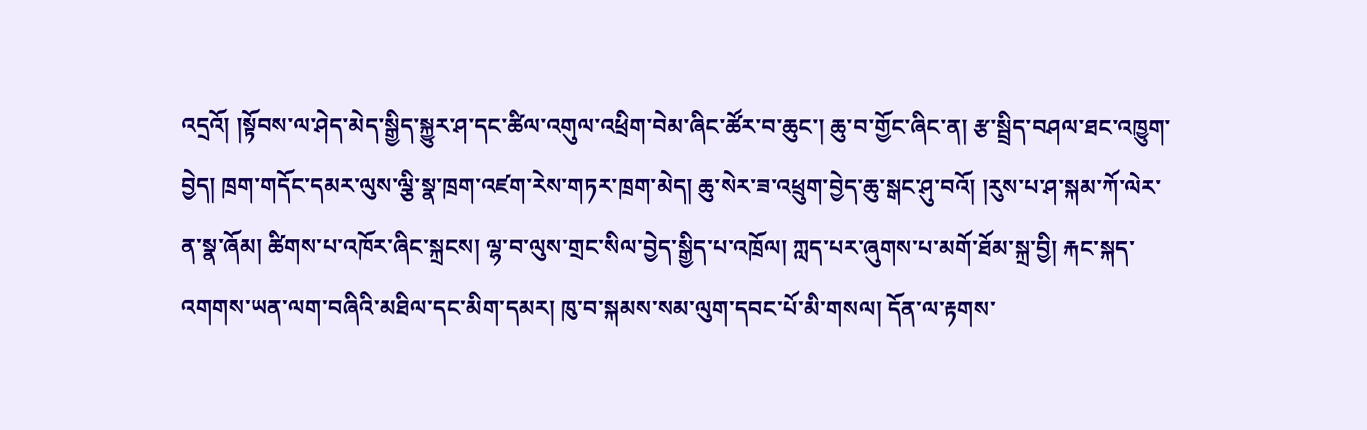འདྲའོ། །སྟོབས་ལ་ཤེད་མེད་སྒྱིད་སྐྱུར་ཤ་དང་ཚིལ་འགུལ་འཕྲིག་བེམ་ཞིང་ཚོར་བ་ཆུང་། ཆུ་བ་གྱོང་ཞིང་ན། རྩ་སྦྲིད་བཤལ་ཐང་འཁྱུག་བྱེད། ཁྲག་གདོང་དམར་ལུས་ལྕི་སྣ་ཁྲག་འཛག་རེས་གཏར་ཁྲག་མེད། ཆུ་སེར་ཟ་འཕྲུག་བྱེད་ཆུ་སྒང་ཤུ་བའོ། །རུས་པ་ཤ་སྐམ་ཀོ་ལེར་ན་སྣ་ཞོམ། ཚིགས་པ་འཁོར་ཞིང་སྐྲངས། ལྷ་བ་ལུས་གྲང་སིལ་བྱེད་སྒྱིད་པ་འཁྲོལ། ཀླད་པར་ཞུགས་པ་མགོ་ཐོམ་སྐྲ་བྱི། རྐང་སྐད་འགགས་ཡན་ལག་བཞིའི་མཐིལ་དང་མིག་དམར། ཁུ་བ་སྐམས་སམ་ལུག་དབང་པོ་མི་གསལ། དོན་ལ་རྟགས་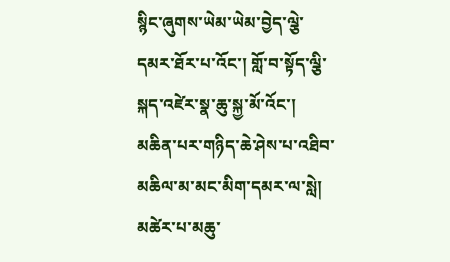སྙིང་ཞུགས་ཡེམ་ཡེམ་བྱེད་ལྕེ་དམར་ཐོར་པ་འོང་། གློ་བ་སྟོད་ལྕི་སྐད་འཛེར་སྣ་ཆུ་སྐྱ་མོ་འོང་། མཆིན་པར་གཉིད་ཆེ་ཤེས་པ་འཐིབ་མཆིལ་མ་མང་མིག་དམར་ལ་སླེ། མཚེར་པ་མཆུ་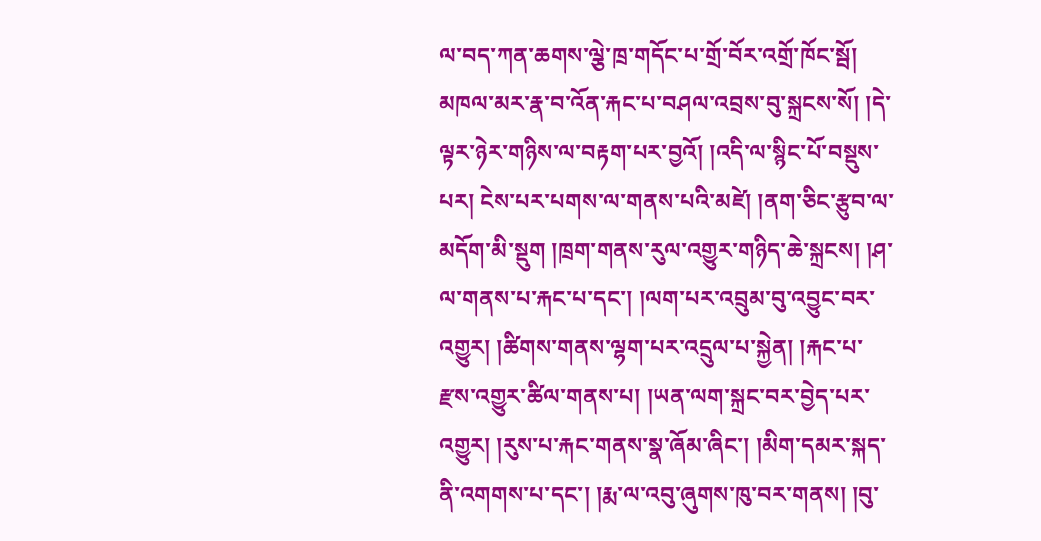ལ་བད་ཀན་ཆགས་ལྕེ་ཁྲ་གདོང་པ་གྲོ་བོར་འགྲོ་ཁོང་སྦོ། མཁལ་མར་རྣ་བ་འོན་རྐང་པ་བཤལ་འབྲས་བུ་སྐྲངས་སོ། །དེ་ལྟར་ཉེར་གཉིས་ལ་བརྟག་པར་བྱའོ། །འདི་ལ་སྙིང་པོ་བསྡུས་པར། ངེས་པར་པགས་ལ་གནས་པའི་མཛེ། །ནག་ཅིང་རྩུབ་ལ་མདོག་མི་སྡུག །ཁྲག་གནས་རུལ་འགྱུར་གཉིད་ཆེ་སྐྲངས། །ཤ་ལ་གནས་པ་རྐང་པ་དང་། །ལག་པར་འབྲུམ་བུ་འབྱུང་བར་འགྱུར། །ཚིགས་གནས་ལྷག་པར་འདྲུལ་པ་སྐྱེན། །རྐང་པ་རྫས་འགྱུར་ཚིལ་གནས་པ། །ཡན་ལག་སྐྲང་བར་བྱེད་པར་འགྱུར། །རུས་པ་རྐང་གནས་སྣ་ཞོམ་ཞིང་། །མིག་དམར་སྐད་ནི་འགགས་པ་དང་། །རྨ་ལ་འབུ་ཞུགས་ཁུ་བར་གནས། །བུ་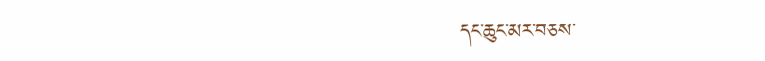དང་ཆུང་མར་བཅས་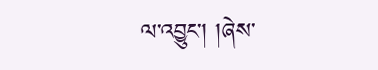ལ་འབྱུང་། །ཞེས་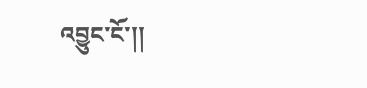འབྱུང་ངོ་།།